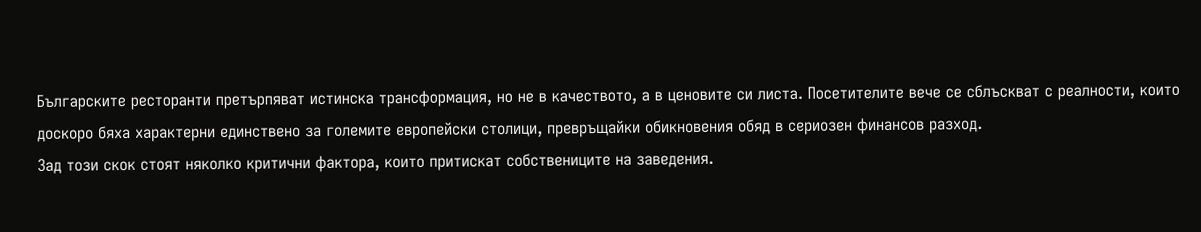Българските ресторанти претърпяват истинска трансформация, но не в качеството, а в ценовите си листа. Посетителите вече се сблъскват с реалности, които доскоро бяха характерни единствено за големите европейски столици, превръщайки обикновения обяд в сериозен финансов разход.
Зад този скок стоят няколко критични фактора, които притискат собствениците на заведения.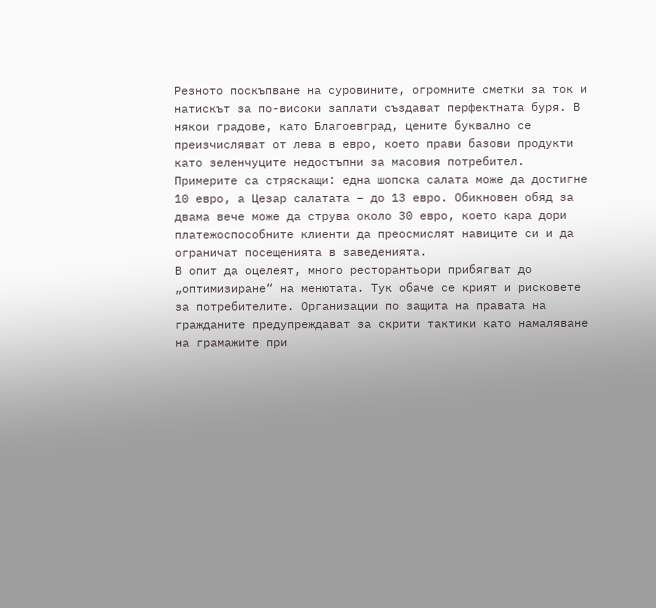Резното поскъпване на суровините, огромните сметки за ток и натискът за по-високи заплати създават перфектната буря. В някои градове, като Благоевград, цените буквално се преизчисляват от лева в евро, което прави базови продукти като зеленчуците недостъпни за масовия потребител.
Примерите са стряскащи: една шопска салата може да достигне 10 евро, а Цезар салатата – до 13 евро. Обикновен обяд за двама вече може да струва около 30 евро, което кара дори платежоспособните клиенти да преосмислят навиците си и да ограничат посещенията в заведенията.
В опит да оцелеят, много ресторантьори прибягват до „оптимизиране“ на менютата. Тук обаче се крият и рисковете за потребителите. Организации по защита на правата на гражданите предупреждават за скрити тактики като намаляване на грамажите при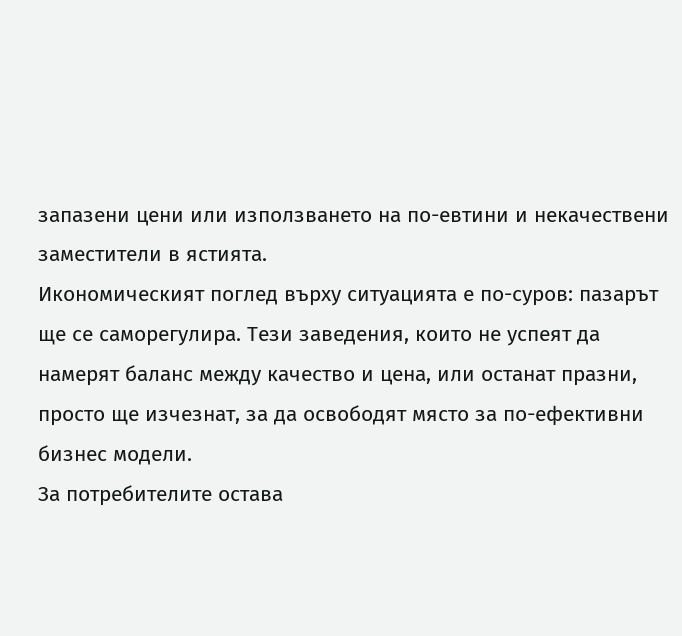запазени цени или използването на по-евтини и некачествени заместители в ястията.
Икономическият поглед върху ситуацията е по-суров: пазарът ще се саморегулира. Тези заведения, които не успеят да намерят баланс между качество и цена, или останат празни, просто ще изчезнат, за да освободят място за по-ефективни бизнес модели.
За потребителите остава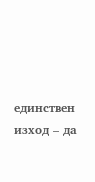единствен изход – да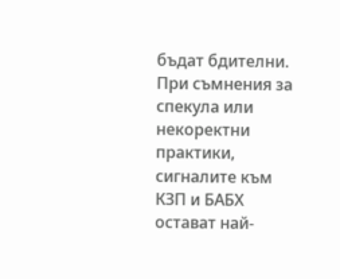бъдат бдителни. При съмнения за спекула или некоректни практики, сигналите към КЗП и БАБХ остават най-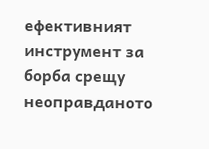ефективният инструмент за борба срещу неоправданото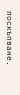поскъпване.